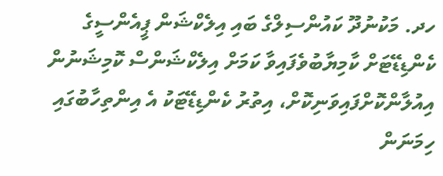ހދ. މަކުނުދޫ ކައުންސިލްގެ ބައި އިލެކްޝަން ޕީއެންސީގެ ކެންޑިޑޭޓަށް ކާމިޔާބުވެފައިވާ ކަމަށް އިލެކްޝަންސް ކޮމިޝަނުން އިއުލާންކޮށްފައިވަނިކޮށް، އިތުރު ކެންޑިޑޭޓަކު އެ އިންތިހާބުގައި ހިމަނަން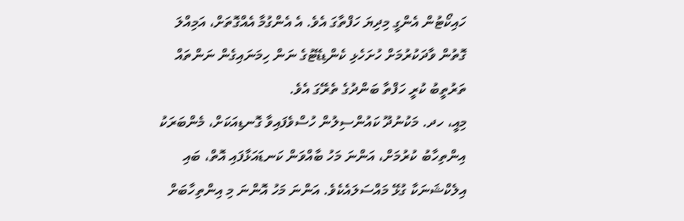ހައިކޯޓުން އެންގީ މިދިޔަ ހަފްތާގަ އެވެ. އެ އެންގުމާ އެއްގޮތަށް، އަމިއްލަ ގޮތުން ވާދަކުރުމަށް ހުށަހެޅި ކެންޑިޑޭޓުގެ ނަން ހިމަނައިގެން ނަންތައް ތަރުތީބު ކުރީ ހަފްތާ ބަންދުގެ ތެރޭގަ އެވެ.
މިއީ، ހދ. މަކުނުދޫ ކައުންސިލުން ހުސްވެފައިވާ ގޮނޑިއަކަށް، މެންބަރަކު އިންތިހާބު ކުރުމަށް، އަންނަ މަހު ބާއްވަން ކަނޑައަޅާފައި އޮތް، ބައި އިލެކްޝަނަކާ ގުޅޭ މައްސަލައެކެވެ. އަންނަ މަހު އޮންނަ މި އިންތިހާބަށް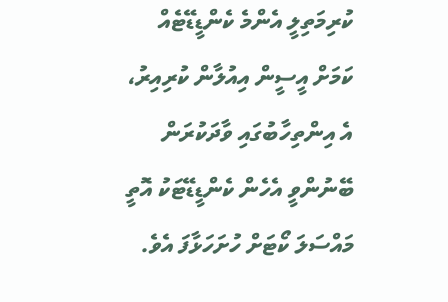ކުރިމަތިލީ އެންމެ ކެންޑީޑޭޓެއް ކަމަށް އީސީން އިއުލާން ކުރިއިރު، އެ އިންތިހާބުގައި ވާދަކުރަން ބޭނުންވީ އެހެން ކެންޑީޑޭޓަކު އޮތީ މައްސަލަ ކޯޓަށް ހުށަހަޅާފަ އެވެ.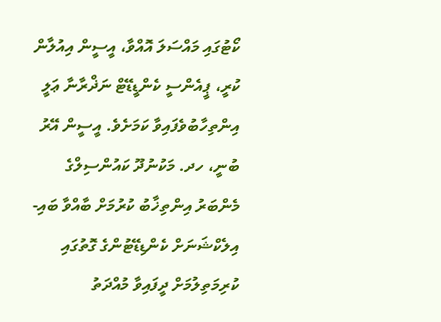ކޯޓުގައި މައްސަލަ އޮއްވާ، އީސީން އިއުލާން ކުރީ، ޕީއެންސީ ކެންޑީޑޭޓް ނަޛްރާނާ ޢަލީ އިންތިހާބުވެފައިވާ ކަމަށެވެ. އީސީން އޭރު ބުނީ، ހދ. މަކުނުދޫ ކައުންސިލްގެ މެންބަރު އިންތިޚާބު ކުރުމަށް ބާއްވާ ބައި-އިލެކްޝަނަށް ކެންޑިޑޭޓުންގެ ގޮތުގައި ކުރިމަތިލުމަށް ދީފައިވާ މުއްދަތު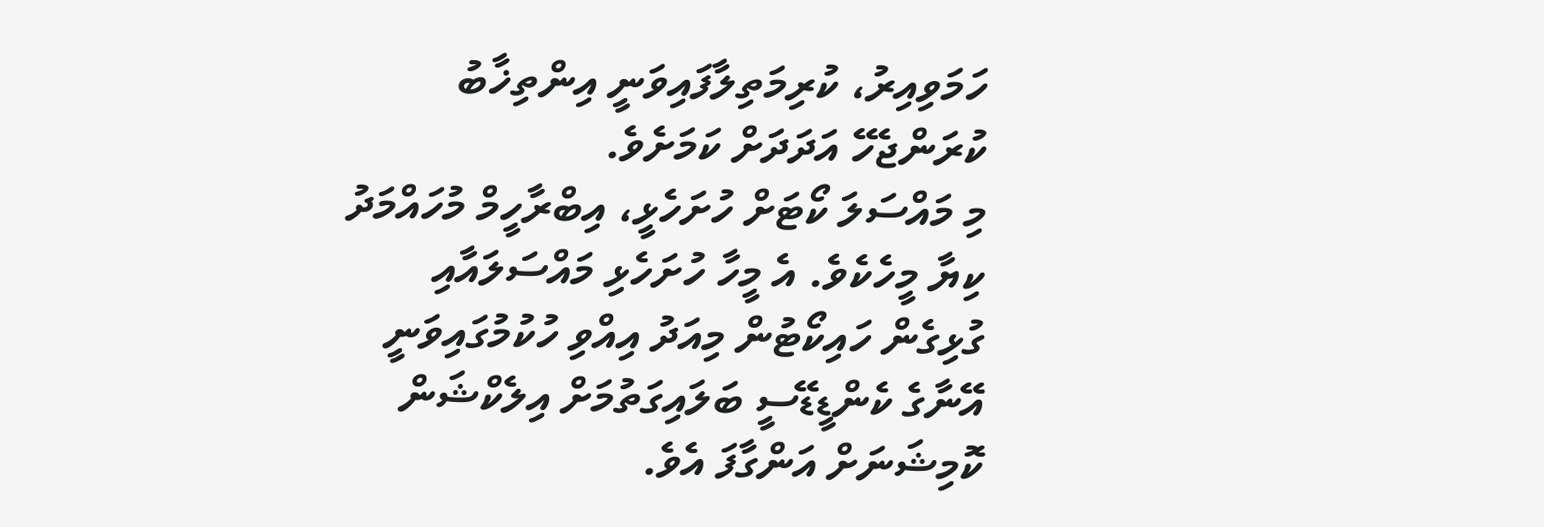ހަމަވިއިރު، ކުރިމަތިލާފައިވަނީ އިންތިޚާބު ކުރަންޖެހޭ އަދަދަށް ކަމަށެވެ.
މި މައްސަލަ ކޯޓަށް ހުށަހެޅީ، އިބްރާހީމް މުހައްމަދު ކިޔާ މީހެކެވެ. އެ މީހާ ހުށަހެޅި މައްސަލައާއި ގުޅިގެން ހައިކޯޓުން މިއަދު އިއްވި ހުކުމުގައިވަނީ އޭނާގެ ކެންޑީޑޭސީ ބަލައިގަތުމަށް އިލެކްޝަން ކޮމިޝަނަށް އަންގާފަ އެވެ.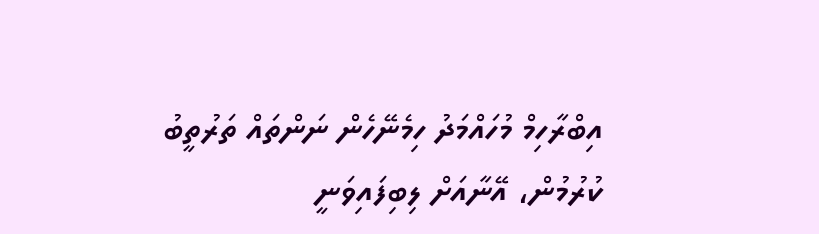އިބްރާހިމް މުހައްމަދު ހިމެނޭހެން ނަންތައް ތަރުތީބު ކުރުމުން، އޭނާއަށް ލިބިފައިވަނީ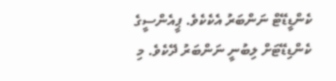ކެންޑީޑޭޓް ނަންބަރު އެކެކެވެ. ޕީއެންސީގެ ކެންޑިޑޭޓަށް ލިބުނީ ނަންބަރު ދޭކެވެ. މި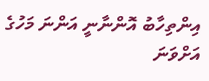އިންތިހާބު އޮންނާނީ އަންނަ މަހުގެ އަށްވަނަ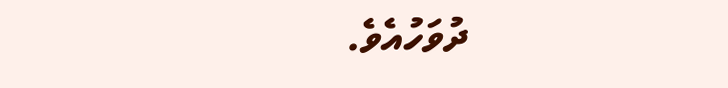ދުވަހުއެވެ.